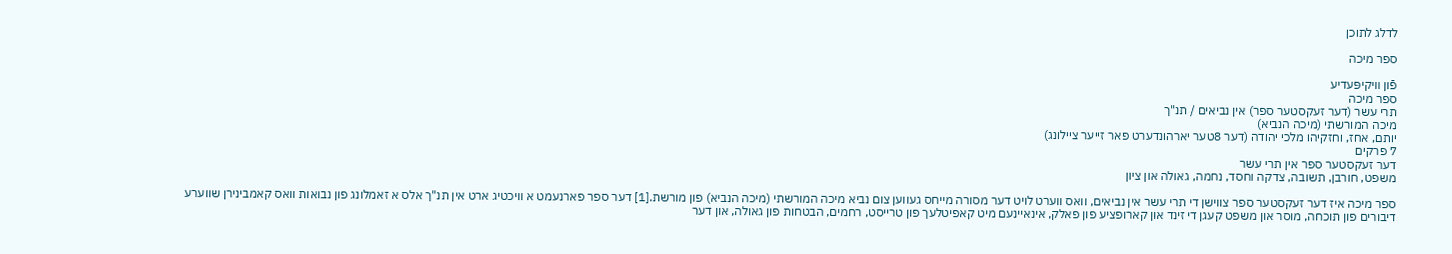לדלג לתוכן

ספר מיכה

פֿון װיקיפּעדיע
ספר מיכה
תרי עשר (דער זעקסטער ספר) אין נביאים / תנ"ך
מיכה המורשתי (מיכה הנביא)
יותם, אחז, וחזקיהו מלכי יהודה (דער 8טער יארהונדערט פאר זייער ציילונג)
7 פרקים
דער זעקסטער ספר אין תרי עשר
משפט, חורבן, תשובה, צדקה וחסד, נחמה, גאולה און ציון

ספר מיכה איז דער זעקסטער ספר צווישן די תרי עשר אין נביאים, וואס ווערט לויט דער מסורה מייחס געווען צום נביא מיכה המורשתי (מיכה הנביא) פון מורשת.[1] דער ספר פארנעמט א וויכטיג ארט אין תנ"ך אלס א זאמלונג פון נבואות וואס קאמבינירן שווערע דיבורים פון תוכחה, מוסר און משפט קעגן די זינד און קארופציע פון פאלק, אינאיינעם מיט קאפיטלעך פון טרייסט, רחמים, הבטחות פון גאולה, און דער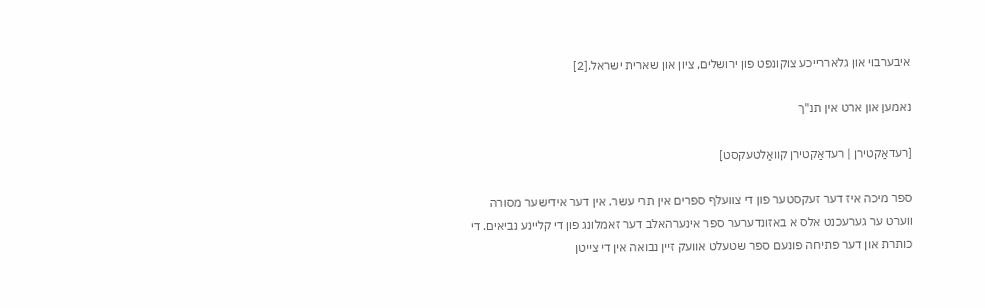איבערבוי און גלאררייכע צוקונפט פון ירושלים, ציון און שארית ישראל.[2]

נאמען און ארט אין תנ"ך

[רעדאַקטירן | רעדאַקטירן קוואַלטעקסט]

ספר מיכה איז דער זעקסטער פון די צוועלף ספרים אין תרי עשר. אין דער אידישער מסורה ווערט ער גערעכנט אלס א באזונדערער ספר אינערהאלב דער זאמלונג פון די קליינע נביאים. די כותרת און דער פתיחה פונעם ספר שטעלט אוועק זיין נבואה אין די צייטן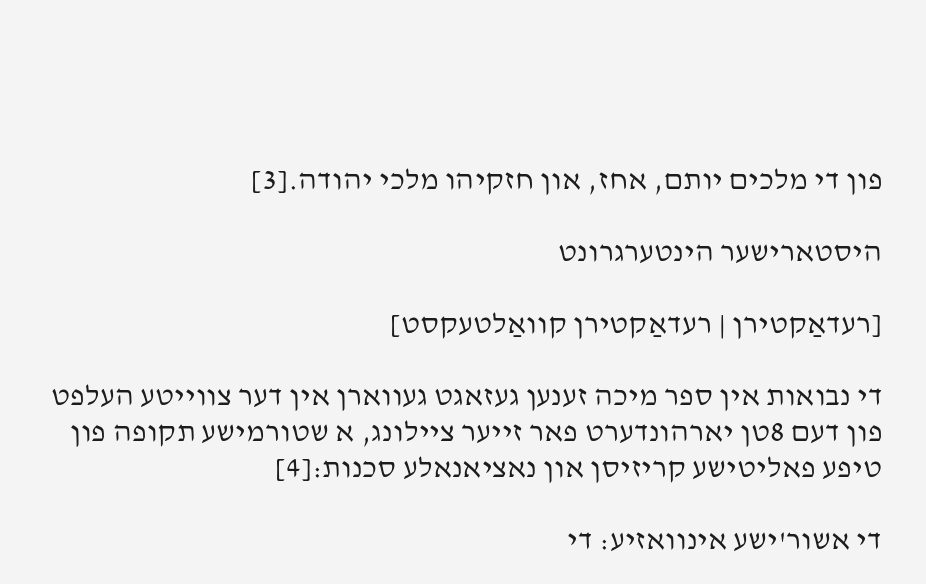פון די מלכים יותם, אחז, און חזקיהו מלכי יהודה.[3]

היסטארישער הינטערגרונט

[רעדאַקטירן | רעדאַקטירן קוואַלטעקסט]

די נבואות אין ספר מיכה זענען געזאגט געווארן אין דער צווייטע העלפט פון דעם 8טן יארהונדערט פאר זייער ציילונג, א שטורמישע תקופה פון טיפע פאליטישע קריזיסן און נאציאנאלע סכנות:[4]

די אשור'ישע אינוואזיע: די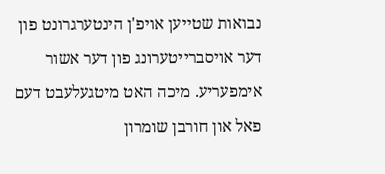נבואות שטייען אויפ'ן הינטערגרונט פון דער אויסברייטערונג פון דער אשור אימפעריע. מיכה האט מיטגעלעבט דעם פאל און חורבן שומרון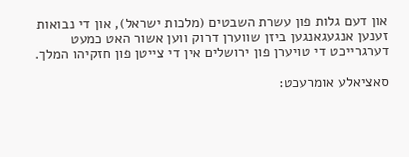און דעם גלות פון עשרת השבטים (מלכות ישראל), און די נבואות זענען אנגעגאנגען ביזן שווערן דרוק ווען אשור האט כמעט דערגרייכט די טויערן פון ירושלים אין די צייטן פון חזקיהו המלך.

סאציאלע אומרעכט: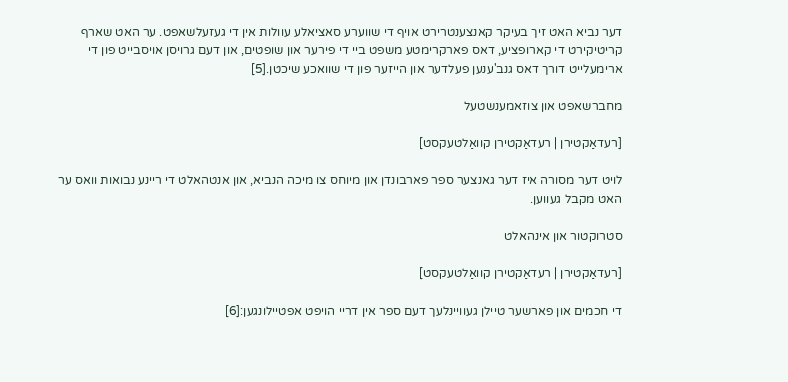דער נביא האט זיך בעיקר קאנצענטרירט אויף די שווערע סאציאלע עוולות אין די געזעלשאפט. ער האט שארף קריטיקירט די קארופציע, דאס פארקרימטע משפט ביי די פירער און שופטים, און דעם גרויסן אויסבייט פון די ארימעלייט דורך דאס גנב'ענען פעלדער און הייזער פון די שוואכע שיכטן.[5]

מחברשאפט און צוזאמענשטעל

[רעדאַקטירן | רעדאַקטירן קוואַלטעקסט]

לויט דער מסורה איז דער גאנצער ספר פארבונדן און מיוחס צו מיכה הנביא, און אנטהאלט די ריינע נבואות וואס ער האט מקבל געווען.

סטרוקטור און אינהאלט

[רעדאַקטירן | רעדאַקטירן קוואַלטעקסט]

די חכמים און פארשער טיילן געוויינלעך דעם ספר אין דריי הויפט אפטיילונגען:[6]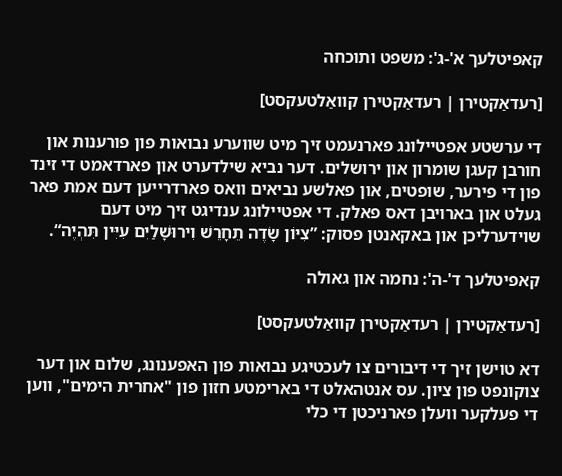קאפיטלעך א'-ג': משפט ותוכחה

[רעדאַקטירן | רעדאַקטירן קוואַלטעקסט]

די ערשטע אפטיילונג פארנעמט זיך מיט שווערע נבואות פון פורענות און חורבן קעגן שומרון און ירושלים. דער נביא שילדערט און פארדאמט די זינד פון די פירער, שופטים, און פאלשע נביאים וואס פארדרייען דעם אמת פאר געלט און בארויבן דאס פאלק. די אפטיילונג ענדיגט זיך מיט דעם שוידערליכן און באקאנטן פסוק: ”צִיּוֹן שָׂדֶה תֵחָרֵשׁ וִירוּשָׁלַיִם עִיִּין תִּהְיֶה“.

קאפיטלעך ד'-ה': נחמה און גאולה

[רעדאַקטירן | רעדאַקטירן קוואַלטעקסט]

דא טוישן זיך די דיבורים צו לעכטיגע נבואות פון האפענונג, שלום און דער צוקונפט פון ציון. עס אנטהאלט די בארימטע חזון פון "אחרית הימים", ווען די פעלקער וועלן פארניכטן די כלי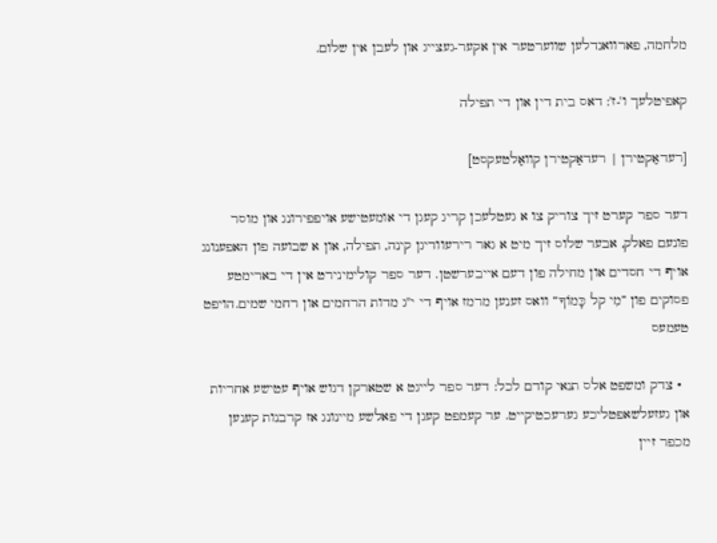מלחמה, פארוואנדלען שווערטער אין אקער-געצייג און לעבן אין שלום.

קאפיטלעך ו'-ז': דאס בית דין און די תפילה

[רעדאַקטירן | רעדאַקטירן קוואַלטעקסט]

דער ספר קערט זיך צוריק צו א געטלעכן קריג קעגן די אומעטישע אויפפירונג און מוסר פונעם פאלק, אבער שלוס זיך מיט א גאר רירעוודיגן קינה, תפילה, און א שבועה פון האפענונג אויף די חסדים און מחילה פון דעם אייבערשטן. דער ספר קולימינירט אין די בארימטע פסוקים פון ”מִי קל כָּמוֹךָ“ וואס זענען מרמז אויף די י"ג מדות הרחמים און רחמי שמים.הויפט טעמעס

  • צדק ומשפט אלס תנאי קודם לכל: דער ספר לייגט א שטארקן דגוש אויף עטישע אחריות און געזעלשאפטליכע גערעכטיקייט. ער קעמפט קעגן די פאלשע מיינונג אז קרבנות קענען מכפר זיין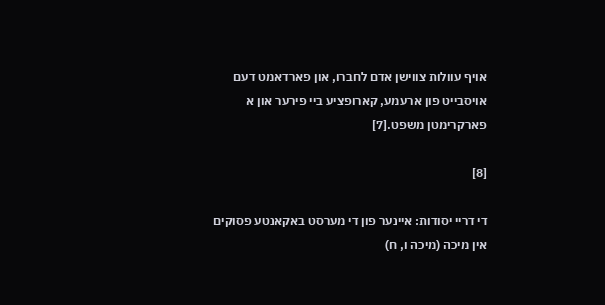אויף עוולות צווישן אדם לחברו, און פארדאמט דעם אויסבייט פון ארעמע, קארופציע ביי פירער און א פארקרימטן משפט.[7]

[8]

די דריי יסודות: איינער פון די מערסט באקאנטע פסוקים אין מיכה (מיכה ו, ח)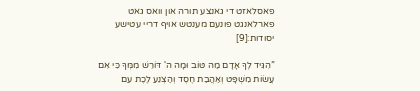פאסלאזט די גאנצע תורה און וואס גאט פארלאנגט פונעם מענטש אויף דריי עטישע יסודות:[9]

”הִגִּיד לְךָ אָדָם מַה טּוֹב וּמָה ה' דּוֹרֵשׁ מִמְּךָ כִּי אִם עֲשׂוֹת מִשְׁפָּט וְאַהֲבַת חֶסֶד וְהַצְנֵעַ לֶכֶת עִם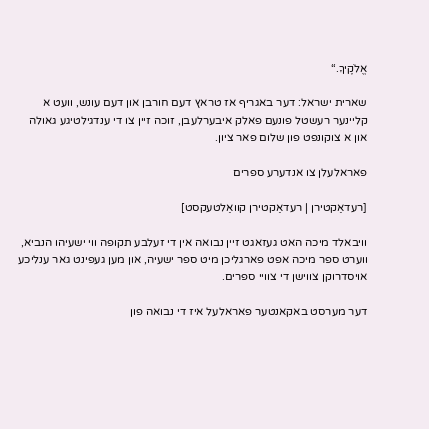אֱלֹקֶיךָ.“

שארית ישראל: דער באגריף אז טראץ דעם חורבן און דעם עונש, וועט א קליינער רעשטל פונעם פאלק איבערלעבן, זוכה זיין צו די ענדגילטיגע גאולה און א צוקונפט פון שלום פאר ציון.

פאראלעלן צו אנדערע ספרים

[רעדאַקטירן | רעדאַקטירן קוואַלטעקסט]

וויבאלד מיכה האט געזאגט זיין נבואה אין די זעלבע תקופה ווי ישעיהו הנביא, ווערט ספר מיכה אפט פארגליכן מיט ספר ישעיה, און מען געפינט גאר ענליכע אויסדרוקן צווישן די צוויי ספרים.

דער מערסט באקאנטער פאראלעל איז די נבואה פון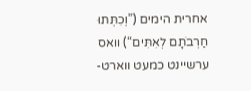אחרית הימים (”וְכִתְּתוּ חַרְבֹתָם לְאִתִּים“) וואס ערשיינט כמעט ווארט-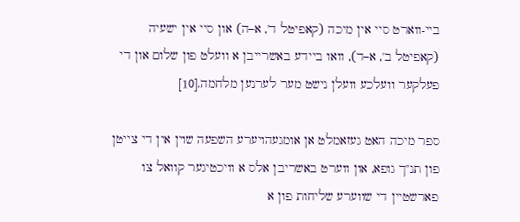ביי-ווארט סיי אין מיכה (קאפיטל ד', א–ה) און סיי אין ישעיה (קאפיטל ב', א–ד), וואו ביידע באשרייבן א וועלט פון שלום און די פעלקער וועלכע וועלן נישט מער לערנען מלחמה.[10]

ספר מיכה האט געזאמלט אן אומגעהויערע השפעה שוין אין די צייטן פון תנ"ך גופא, און ווערט באשריבן אלס א וויכטיגער קוואל צו פארשטיין די שווערע שליחות פון א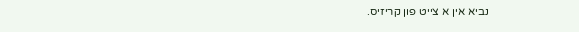נביא אין א צייט פון קריזיס.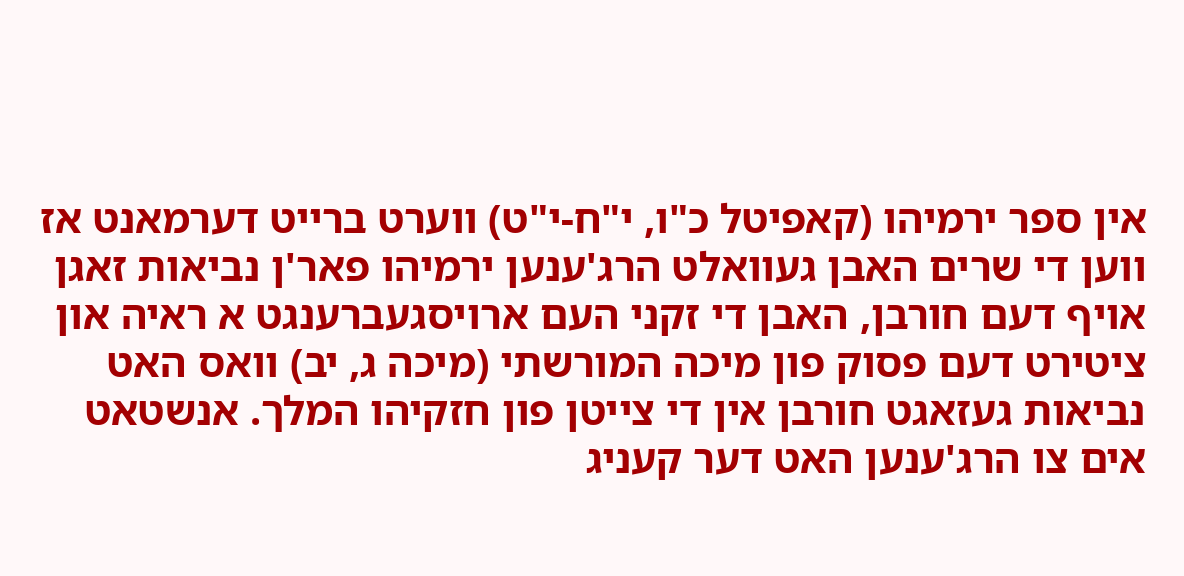אין ספר ירמיהו (קאפיטל כ"ו, י"ח-י"ט) ווערט ברייט דערמאנט אז ווען די שרים האבן געוואלט הרג'ענען ירמיהו פאר'ן נביאות זאגן אויף דעם חורבן, האבן די זקני העם ארויסגעברענגט א ראיה און ציטירט דעם פסוק פון מיכה המורשתי (מיכה ג, יב) וואס האט נביאות געזאגט חורבן אין די צייטן פון חזקיהו המלך. אנשטאט אים צו הרג'ענען האט דער קעניג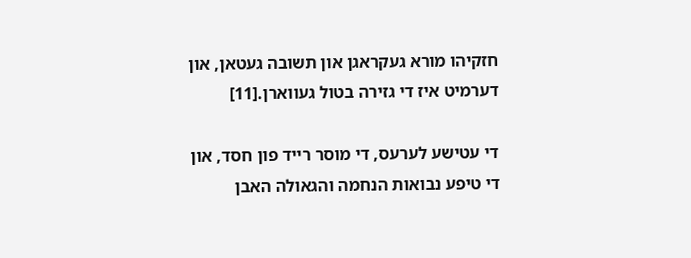חזקיהו מורא געקראגן און תשובה געטאן, און דערמיט איז די גזירה בטול געווארן.[11]

די עטישע לערעס, די מוסר רייד פון חסד, און די טיפע נבואות הנחמה והגאולה האבן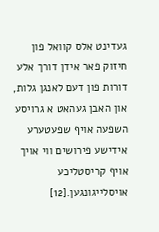געדינט אלס קוואל פון חיזוק פאר אידן דורך אלע דורות פון דעם לאנגן גלות, און האבן געהאט א גרויסע השפעה אויף שפעטערע אידישע פירושים ווי אויך אויף קריסטליכע אויסלייגונגען.[12]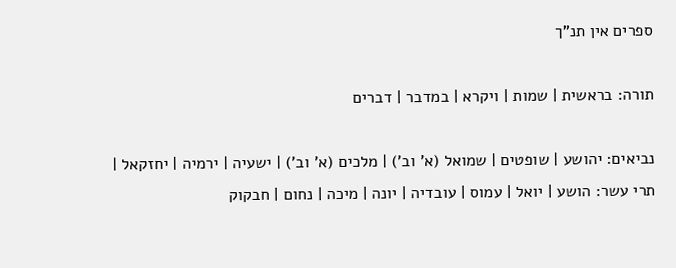ספרים אין תנ"ך

תורה: בראשית | שמות | ויקרא | במדבר | דברים

נביאים: יהושע | שופטים | שמואל (א' וב') | מלכים (א' וב') | ישעיה | ירמיה | יחזקאל | תרי עשר: הושע | יואל | עמוס | עובדיה | יונה | מיכה | נחום | חבקוק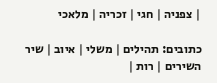| צפניה | חגי | זכריה | מלאכי

כתובים: תהילים | משלי | איוב | שיר השירים | רות |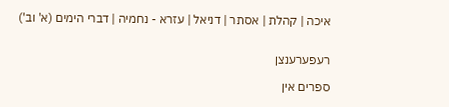איכה | קהלת | אסתר | דניאל | עזרא - נחמיה | דברי הימים (א' וב')


רעפערענצן

ספרים אין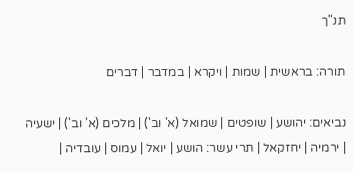תנ"ך

תורה: בראשית | שמות | ויקרא | במדבר | דברים

נביאים: יהושע | שופטים | שמואל (א' וב') | מלכים (א' וב') | ישעיה | ירמיה | יחזקאל | תרי עשר: הושע | יואל | עמוס | עובדיה |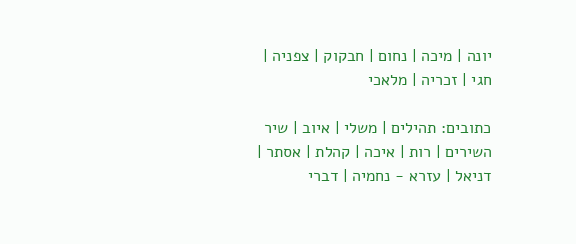יונה | מיכה | נחום | חבקוק | צפניה | חגי | זכריה | מלאכי

כתובים: תהילים | משלי | איוב | שיר השירים | רות | איכה | קהלת | אסתר | דניאל | עזרא - נחמיה | דברי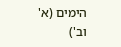הימים (א' וב')